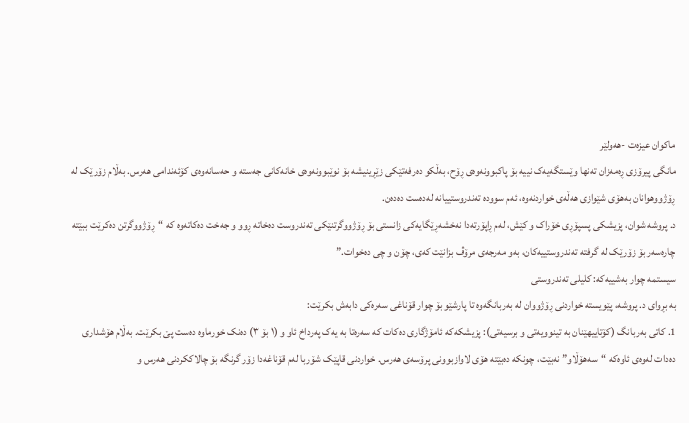ماكوان عیزەت -هەولێر
مانگی پیرۆزی ڕەمەزان تەنها وێستگەیەک نییە بۆ پاکبوونەوەی ڕۆح، بەڵکو دەرفەتێکی زێڕینیشە بۆ نوێبوونەوەی خانەکانی جەستە و حەسانەوەی کۆئەندامی هەرس. بەڵام زۆرێک لە ڕۆژووهوانان بەهۆی شێوازی هەڵەی خواردنەوە، ئەم سوودە تەندروستییانە لەدەست دەدەن.
د. پروشە شوان، پزیشکی پسپۆڕی خۆراک و کێش، لەم ڕاپۆرتەدا نەخشەڕێگایەکی زانستی بۆ ڕۆژووگرتنێکی تەندروست دەخاتە ڕوو و جەخت دەکاتەوە کە “ڕۆژووگرتن دەکرێت ببێتە چارەسەر بۆ زۆرێک لە گرفتە تەندروستییەکان، بەو مەرجەی مرۆڤ بزانێت کەی، چۆن و چی دەخوات.”
سیستمە چوار بەشییەکە: کلیلی تەندروستی
بە بڕوای د. پروشە، پێویستە خواردنی ڕۆژووان لە بەربانگەوە تا پارشێو بۆ چوار قۆناغی سەرەکی دابەش بکرێت:
1. کاتی بەربانگ (کۆتاییهێنان بە تینوویەتی و برسیەتی): پزیشکەکە ئامۆژگاری دەکات کە سەرەتا بە یەک پەرداخ ئاو و (١ بۆ ٣) دەنک خورماوە دەست پێ بکرێت. بەڵام هۆشداری دەدات لەوەی ئاوەکە “سەهۆڵاو” نەبێت، چونکە دەبێتە هۆی لاوازبوونی پرۆسەی هەرس. خواردنی قاپێک شۆربا لەم قۆناغەدا زۆر گرنگە بۆ چالاککردنی هەرس و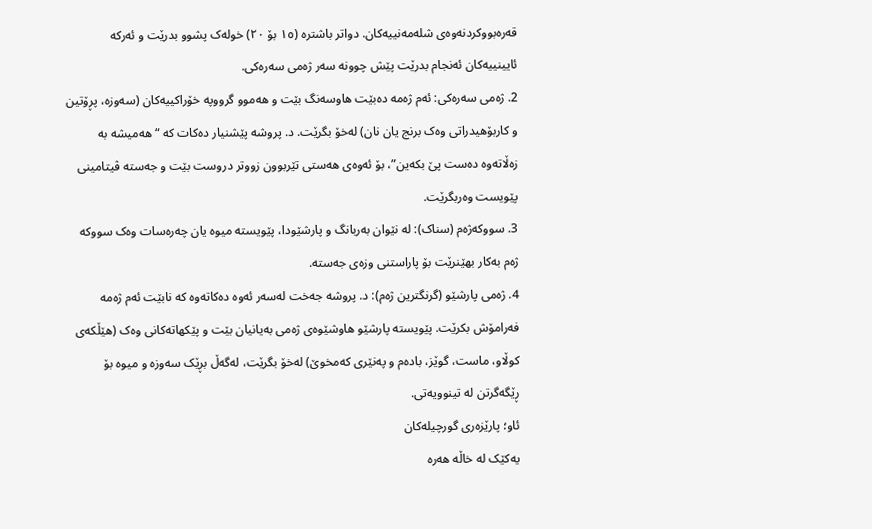قەرەبووکردنەوەی شلەمەنییەکان. دواتر باشترە (١٥ بۆ ٢٠) خولەک پشوو بدرێت و ئەرکە ئایینییەکان ئەنجام بدرێت پێش چوونە سەر ژەمی سەرەکی.
2. ژەمی سەرەکی: ئەم ژەمە دەبێت هاوسەنگ بێت و هەموو گرووپە خۆراکییەکان (سەوزە، پڕۆتین و کاربۆهیدراتی وەک برنج یان نان) لەخۆ بگرێت. د. پروشە پێشنیار دەکات کە “هەمیشە بە زەڵاتەوە دەست پێ بکەین”، بۆ ئەوەی هەستی تێربوون زووتر دروست بێت و جەستە ڤیتامینی پێویست وەربگرێت.
3. سووکەژەم (سناک): لە نێوان بەربانگ و پارشێودا، پێویستە میوە یان چەرەسات وەک سووکە ژەم بەکار بهێنرێت بۆ پاراستنی وزەی جەستە.
4. ژەمی پارشێو (گرنگترین ژەم): د. پروشە جەخت لەسەر ئەوە دەکاتەوە کە نابێت ئەم ژەمە فەرامۆش بکرێت. پێویستە پارشێو هاوشێوەی ژەمی بەیانیان بێت و پێکهاتەکانی وەک (هێڵکەی کوڵاو، ماست، گوێز، بادەم و پەنێری کەمخوێ) لەخۆ بگرێت، لەگەڵ بڕێک سەوزە و میوە بۆ ڕێگەگرتن لە تینوویەتی.
ئاو؛ پارێزەری گورچیلەکان
یەکێک لە خاڵە هەرە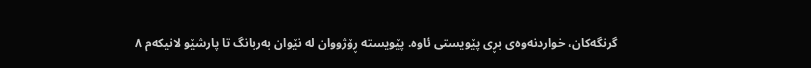گرنگەکان، خواردنەوەی بڕی پێویستی ئاوە. پێویستە ڕۆژووان لە نێوان بەربانگ تا پارشێو لانیکەم ٨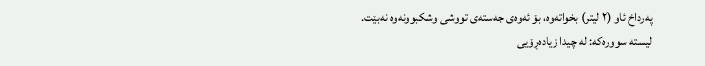پەرداخ ئاو (٢ لیتر) بخواتەوە، بۆ ئەوەی جەستەی تووشی وشکبوونەوە نەبێت.
لیستە سوورەکە: لە چیدا زیادەڕۆیی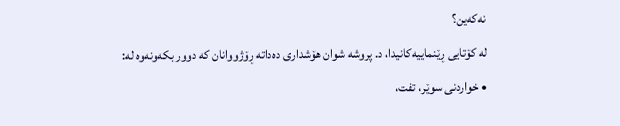نەکەین؟
لە کۆتایی ڕێنماییەکانیدا، د. پروشە شوان هۆشداری دەداتە ڕۆژووانان کە دوور بکەونەوە لە:
• خواردنی سوێر، تفت،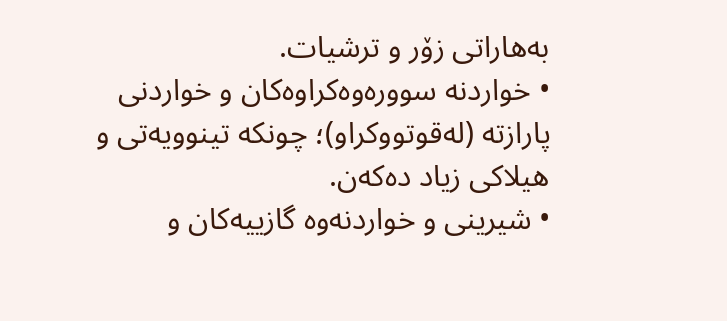بەهاراتی زۆر و ترشیات.
• خواردنە سوورەوەکراوەکان و خواردنی پارازتە (لەقوتووکراو)؛ چونکە تینوویەتی و هیلاکی زیاد دەکەن.
• شیرینی و خواردنەوە گازییەکان و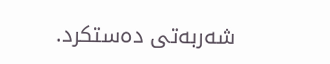شەربەتی دەستکرد.